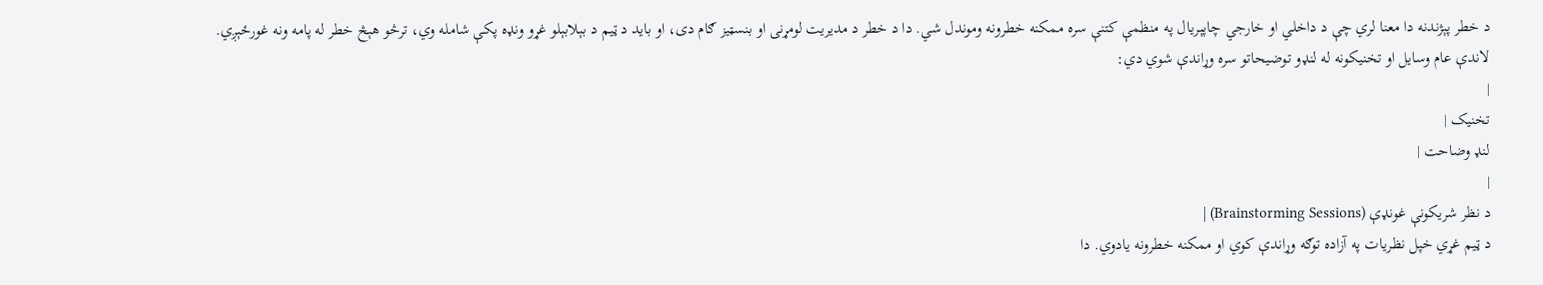د خطر پېژندنه دا معنا لري چې د داخلي او خارجي چاپېریال په منظمې کتنې سره ممکنه خطرونه وموندل شي. دا د خطر د مدیریت لومړنی او بنسټیز ګام دی، او باید د ټیم د بېلابېلو غړو ونډه پکې شامله وي، ترڅو هېڅ خطر له پامه ونه غورځېږي.
لاندې عام وسایل او تخنیکونه له لنډو توضیحاتو سره وړاندې شوي دي:
|
تخنیک |
لنډ وضاحت |
|
د نظر شریکونې غونډې (Brainstorming Sessions) |
د ټیم غړي خپل نظریات په آزاده توګه وړاندې کوي او ممکنه خطرونه یادوي. دا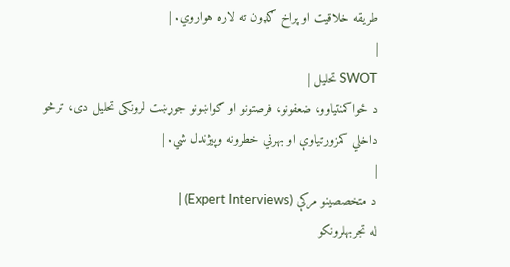طریقه خلاقیت او پراخ ګډون ته لاره هواروي. |
|
SWOT تحلیل |
د ځواکمنتیاوو، ضعفونو، فرصتونو او ګواښونو جوړښت لرونکی تحلیل دی، ترڅو داخلي کمزورتیاوې او بهرني خطرونه وپیژندل شي. |
|
د متخصصینو مرکې (Expert Interviews) |
له تجربهلرونکو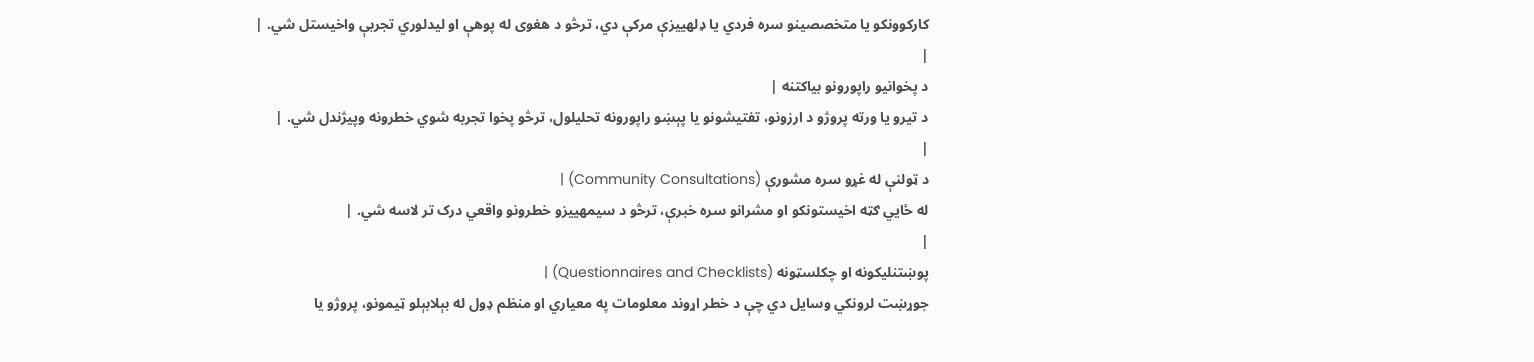کارکوونکو یا متخصصینو سره فردي یا ډلهییزې مرکې دي، ترڅو د هغوی له پوهې او لیدلوري تجربې واخیستل شي. |
|
د پخوانیو راپورونو بیاکتنه |
د تیرو یا ورته پروژو د ارزونو، تفتیشونو یا پېښو راپورونه تحلیلول، ترڅو پخوا تجربه شوي خطرونه وپیژندل شي. |
|
د ټولنې له غړو سره مشورې (Community Consultations) |
له ځایي ګټه اخیستونکو او مشرانو سره خبرې، ترڅو د سیمهییزو خطرونو واقعي درک تر لاسه شي. |
|
پوښتنلیکونه او چکلسټونه (Questionnaires and Checklists) |
جوړښت لرونکي وسایل دي چې د خطر اړوند معلومات په معیاري او منظم ډول له بېلابېلو ټیمونو، پروژو یا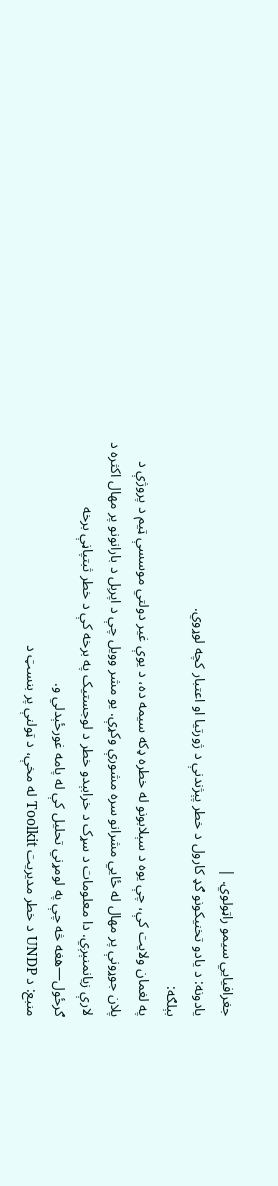جغرافیایي سیمو راټولوي. |
یادونه: د یادو تخنیکونو ګډ کارول د خطر پېژندنې د ژورتیا او اعتبار کچه لوړوي.
بېلګه:
په لغمان ولایت کې، چې یوه د سېلابونو له خطره ډکه سیمه ده، د یوې غیر دولتي موسسې ټیم د پروژې د پلان جوړونې پر مهال له ځایي مشرانو سره مشورې وکړې. یو مشر وویل چې د اپرېل د بارانونو پر مهال اکثره د لارې زیانمنېږي. دا معلومات د سړک د خرابېدو خطر د لوجستیک په برخه کې د خطر ثبتپاڼې برخه ګرځول—هغه څه چې په لومړني تحلیل کې له پامه غورځېدلي و.
منبع: د UNDP د خطر مدیریت Toolkit له مخې، د ټولنې پر بنسټ د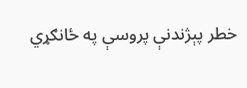خطر پېژندنې پروسې په ځانګړي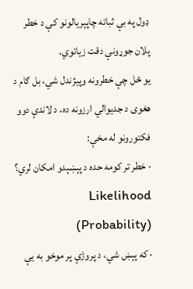ډول په بې ثباته چاپېریالونو کې د خطر پلان جوړونې دقت زیاتوي.
یو ځل چې خطرونه وپیژندل شي، بل ګام د هغوی د جديوالي ارزونه ده، د لاندې دوو فکتورونو له مخې:
· خطر تر کومه حده د پېښېدو امکان لري؟ Likelihood (Probability)
· که پېښ شي، د پروژې پر موخو به یې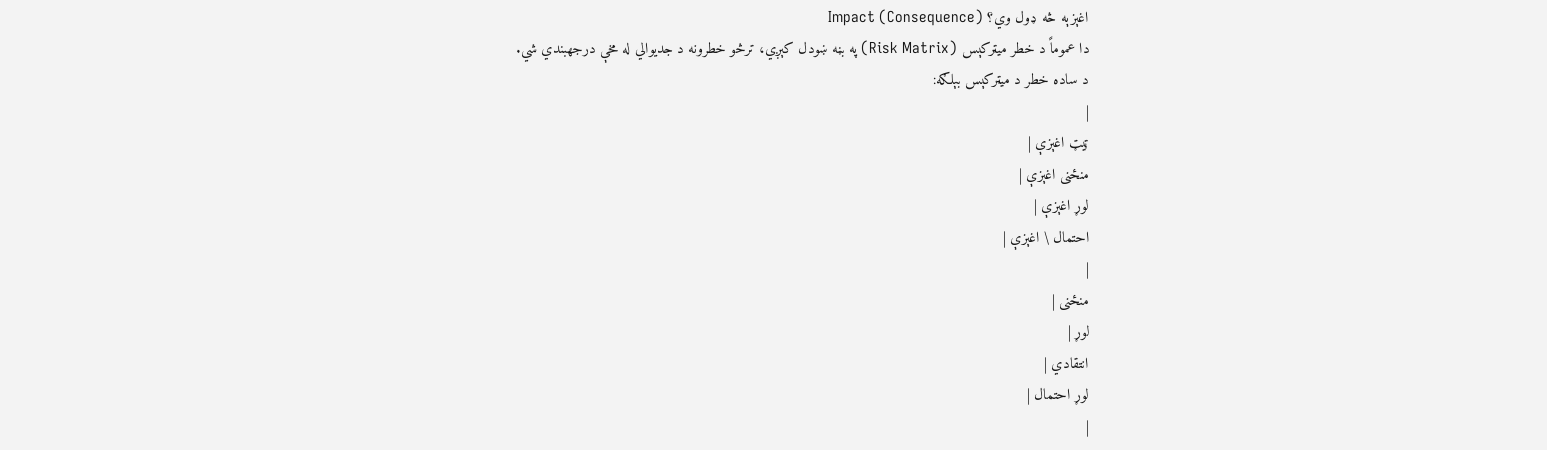اغېزېه څه ډول وي؟ Impact (Consequence)
دا عموماً د خطر میټرکېس (Risk Matrix) په بڼه ښودل کېږي، ترڅو خطرونه د جديوالي له مخې درجهبندي شي.
د ساده خطر د میټرکېس بېلګه:
|
ټیټ اغېزې |
منځنی اغېزې |
لوړ اغېزې |
احتمال \ اغېزې |
|
منځنی |
لوړ |
انتقادي |
لوړ احتمال |
|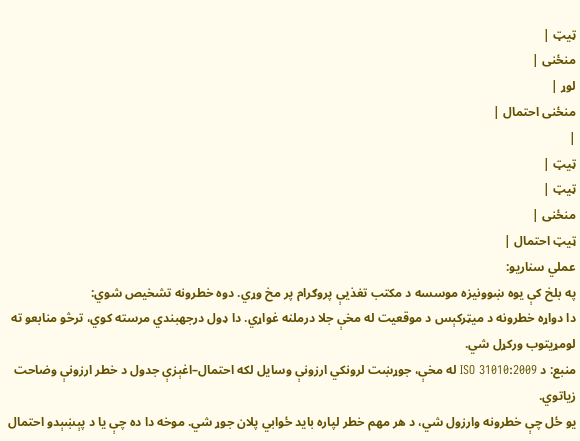ټیټ |
منځنی |
لوړ |
منځنی احتمال |
|
ټیټ |
ټیټ |
منځنی |
ټیټ احتمال |
عملي سناریو:
په بلخ کې یوه ښوونیزه موسسه د مکتب تغذیې پروګرام پر مخ وړي. دوه خطرونه تشخیص شوي:
دا دواړه خطرونه د میټرکېس د موقعیت له مخې جلا درملنه غواړي. دا ډول درجهبندي مرسته کوي، ترڅو منابعو ته لومړیتوب ورکړل شي.
منبع: د ISO 31010:2009 له مخې، جوړښت لرونکي ارزونې وسایل لکه احتمال–اغېزې جدول د خطر ارزونې وضاحت زیاتوي.
یو ځل چې خطرونه وارزول شي، د هر مهم خطر لپاره باید ځوابي پلان جوړ شي. موخه دا ده چې یا د پېښېدو احتمال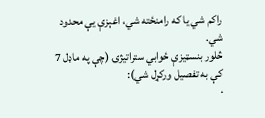راکم شي یا که رامنځته شي، اغېزې یې محدود شي.
څلور بنسټیزې ځوابي ستراتیژۍ (چې په ماډل 7 کې به تفصیل ورکړل شي):
·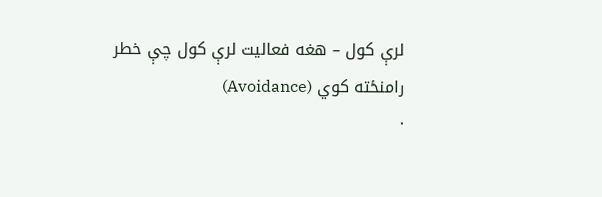لرې کول – هغه فعالیت لرې کول چې خطر رامنځته کوي (Avoidance)
·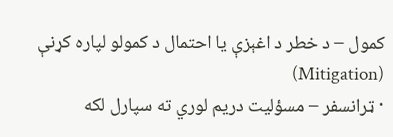کمول – د خطر د اغېزې یا احتمال د کمولو لپاره کړنې (Mitigation)
· ټرانسفر – مسؤلیت دریم لوري ته سپارل لکه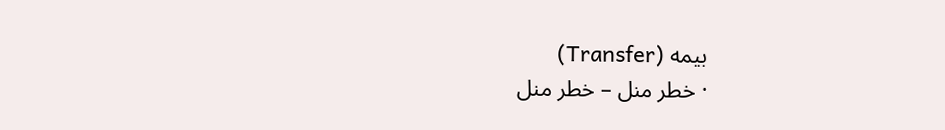بیمه (Transfer)
· خطر منل – خطر منل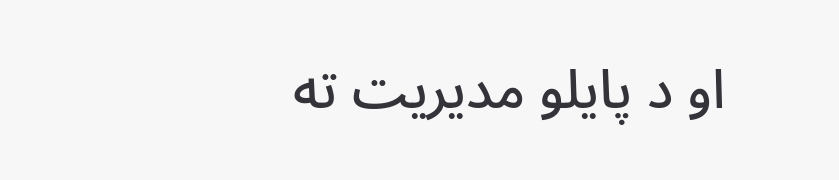او د پایلو مدیریت ته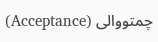چمتووالی (Acceptance)